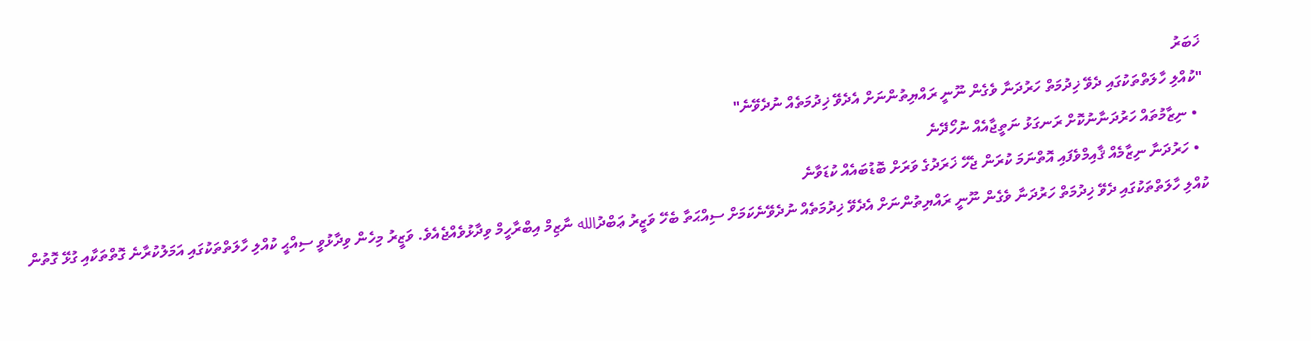ޚަބަރު
"ކުއްލި ހާލަތްތަކުގައި ދެވޭ ޚިދުމަތް ހަރުދަނާ ވެގެން ނޫނީ ރައްޔިތުންނަށް އެދެވޭ ޚިދުމަތެއް ނުދެވޭނެ"
  • ނިޒާމުތައް ހަރުދަނާނުކޮށް ރަނގަޅު ނަތީޖާއެއް ނުހޯދޭނެ
  • ހަރުދަނާ ނިޒާމެއް ޤާއިމްވެފައި އޮތްނަމަ ކުރަން ޖެހޭ ޚަރަދުގެ ވަރަށް ބޮޑުބައެއް ކުޑަވާނެ
ކުއްލި ހާލަތްތަކުގައި ދެވޭ ޚިދުމަތް ހަރުދަނާ ވެގެން ނޫނީ ރައްޔިތުންނަށް އެދެވޭ ޚިދުމަތެއް ނުދެވޭނެކަމަށް ސިއްޙަތާ ބެހޭ ވަޒީރު ޢަބްދުالله ނާޒިމް އިބްރާހީމް ވިދާޅުވެއްޖެއެވެ. ވަޒީރު މިހެން ވިދާޅުވީ ސިއްޙީ ކުއްލި ހާލަތްތަކުގައި އަމަލުކުރާނެ ގޮތްތަކާއި ގުޅޭ ގޮތުން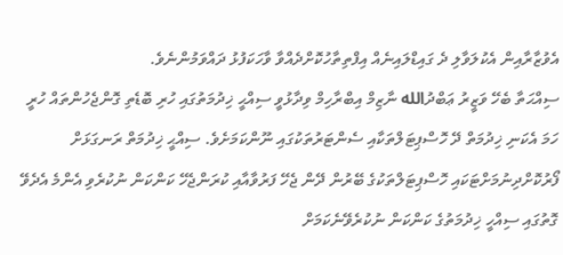އެވުޒާރާއިން އެކުލަވާލި ދެ ގައިޑްލައިނެއް އިފްތިތާހުކޮށްދެއްވާ ވާހަކަފުޅު ދައްވަމުންނެވެ.
ސިއްޙަތާ ބެހޭ ވަޒީރު ޢަބްދުالله ނާޒިމް އިބްރާހިމް ވިދާޅުވީ ސިއްޙީ ޚިދުމަތުގައި ހުރި ބޮޑެތި ގޮންޖެހުންތައް ހުރީ ހަމަ އެކަނި ޚިދުމަތް ދޭ ހޮސްޕިޓަލްތަކާއި ސެންޓަރުތަކުގައި ނޫންކަމަށެވެ. ސިއްޙީ ޚިދުމަތް ރަނގަޅަށް ފޯރުކޮށްދިނުމަށްޓަކައި ހޮސްޕިޓަލްތަކުގެ ބޭރުން ދޭން ޖެހޭ ފަރުވާއާއި ކުރަންޖެހޭ ކަންކަން ނުކުރެވި އެންމެ އެދެވޭ ގޮތުގައި ސިއްހީ ޚިދުމަތުގެ ކަންކަން ނުކުރެވޭނެކަމަށް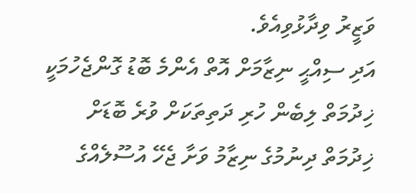ވަޒީރު ވިދާޅުވިއެވެ.
އަދި ސިއްޙީ ނިޒާމަށް އޮތް އެންމެ ބޮޑު ގޮންޖެހުމަކީ ޚިދުމަތް ލިބެން ހުރި ދަތިތަކަށް ވުރެ ބޮޑަށް ޚިދުމަތް ދިނުމުގެ ނިޒާމު ވަށާ ޖެހޭ އުސޫލެއްގެ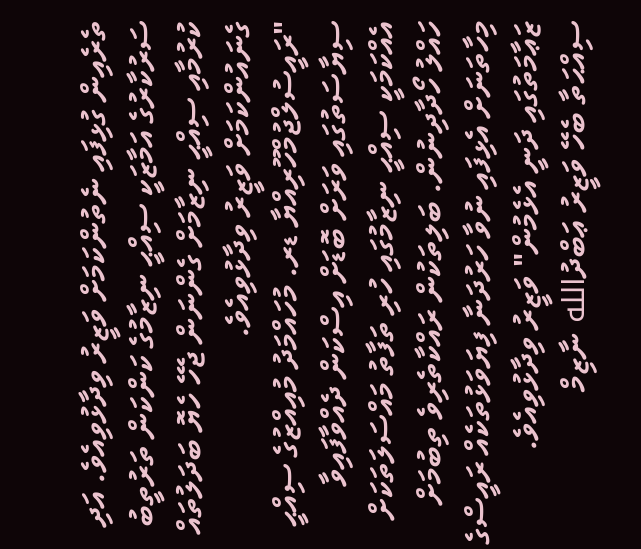ތެރެއިން ގުޅިފައި ނެތުންކަމަށް ވަޒީރު ވިދާޅުވިއެވެ. އަދި ސަރުކާރުގެ އަމާޒަކީ ސިއްޙީ ނިޒާމުގެ ކަންކަން ތަރުތީބު ކުރުމާއި ސިއްޙީ ނިޒާމަށް ގެންނަން ޖެހޭ ހެޔޮ ބަދަލުތައް ގެނައުންކަމަށް ވަޒީރު ވިދާޅުވިއެވެ.
"ރައީސުލްޖުމްހޫރިއްޔާ ޑރ. މުހައްމަދު މުއިއްޒުގެ ސިއްޙީ ސިޔާސަތުގައި ވަރަށް ބޮޑަށް އިސްކަން ދެއްވާފައިވާ އެއްކަމަކީ ސިއްޙީ ނިޒާމުގައި ހުރި ތަފާތު މައްސަލަތަކަށް ހައްލު ހޯދާދިނުން. ބަލިތަކުން ރައްކާތެރިވެ ތިބުމަށް މިހާތަނަށް އެޅިފައި ނުވާ ހަރުދަނާ ފިޔަވަޅުތަކެއް ރައީސްގެ ޒަޢާމަތުގައި ދަނީ އެޅެމުން" ވަޒީރު ވިދާޅުވިއެވެ.
ސިއްޙަތާ ބެހޭ ވަޒީރު ޢަބްދުالله ނާޒިމް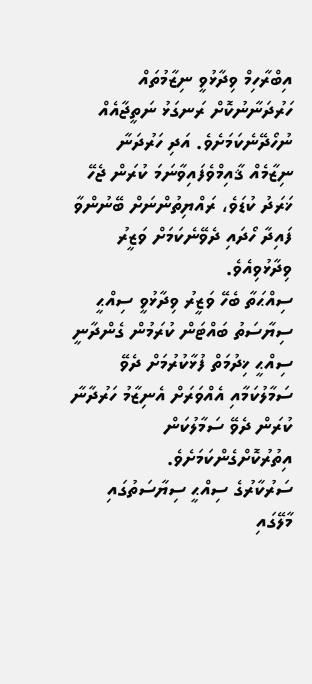އިބްރާހިމް ވިދާޅުވީ ނިޒާމުތައް ހަރުދަނާނުކޮށް ރަނގަޅު ނަތީޖާއެއް ނުހޯދޭނެކަމަށެވެ. އަދި ހަރުދަނާ ނިޒާމެއް ޤާއިމްވެފައިވާނަމަ ކުރަން ޖެހޭ ޚަރަދު ކުޑަވެ، ރައްޔިތުންނަށް ބޭނުންވާ ފައިދާ ހޯދައި ދެވޭނެކަމަށް ވަޒީރު ވިދާޅުވިއެވެ.
ސިއްޙަތާ ބެހޭ ވަޒީރު ވިދާޅުވީ ސިއްޙީ ސިޔާސަތު ބައްޓަން ކުރަމުން ގެންދާނީ ސިއްޙީ ޚިދުމަތް ފުޅާކުރުމަށް ދެވޭ ސަމާލުކަމާއި އެއްވަރަށް އެނިޒާމު ހަރުދާނާ ކުރަން ދެވޭ ސަމާލުކަން އިތުރުކޮށްގެންކަމަށެވެ.
ސަރުކާރުގެ ސިއްޙީ ސިޔާސަތުގައި މާލޭގައި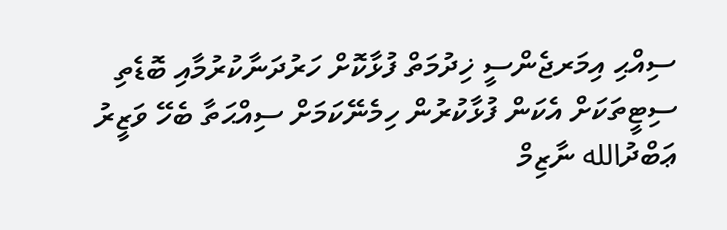ސިއްޙި އިމަރޖެންސީ ޚިދުމަތް ފުޅާކޮށް ހަރުދަނާކުރުމާއި ބޮޑެތި ސިޓީތަކަށް އެކަން ފުޅާކުރުން ހިމެނޭކަމަށް ސިއްޙަތާ ބެހޭ ވަޒީރު ޢަބްދުالله ނާޒިމް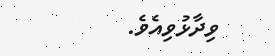ވިދާޅުވިއެވެ.